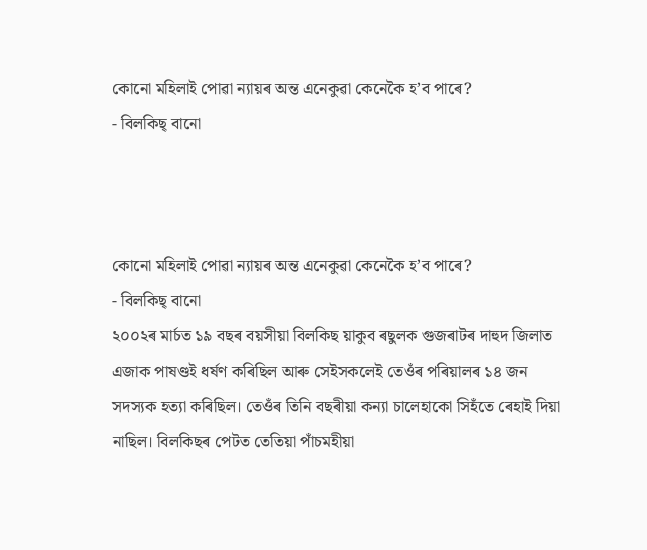কোনো মহিলাই পোৱা ন্যায়ৰ অন্ত এনেকুৱা কেনেকৈ হ’ব পাৰে?
- বিলকিছ্ বানো



কোনো মহিলাই পোৱা ন্যায়ৰ অন্ত এনেকুৱা কেনেকৈ হ’ব পাৰে?
- বিলকিছ্ বানো
২০০২ৰ মাৰ্চত ১৯ বছৰ বয়সীয়া বিলকিছ য়াকুব ৰছুলক গুজৰাটৰ দাহুদ জিলাত এজাক পাষণ্ডই ধৰ্ষণ কৰিছিল আৰু সেইসকলেই তেওঁৰ পৰিয়ালৰ ১৪ জন সদস্যক হত্যা কৰিছিল। তেওঁৰ তিনি বছৰীয়া কন্যা চালেহাকো সিহঁতে ৰেহাই দিয়া নাছিল। বিলকিছৰ পেটত তেতিয়া পাঁচমহীয়া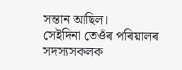সন্তান আছিল।
সেইদিনা তেওঁৰ পৰিয়ালৰ সদস্যসকলক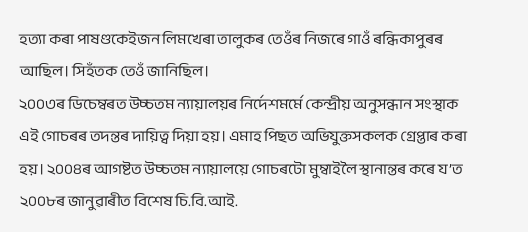হত্যা কৰা পাষণ্ডকেইজন লিমখেৰা তালুকৰ তেওঁৰ নিজৰে গাওঁ ৰন্ধিকাপুৰৰ আছিল। সিহঁতক তেওঁ জানিছিল।
২০০৩ৰ ডিচেম্বৰত উচ্চতম ন্যায়ালয়ৰ নিৰ্দেশমৰ্মে কেন্দ্ৰীয় অনুসন্ধান সংস্থাক এই গোচৰৰ তদন্তৰ দায়িত্ব দিয়া হয়। এমাহ পিছত অভিযুক্তসকলক গ্ৰেপ্তাৰ কৰা হয়। ২০০৪ৰ আগষ্টত উচ্চতম ন্যায়ালয়ে গোচৰটো মুম্বাইলৈ স্থানান্তৰ কৰে য’ত ২০০৮ৰ জানুৱাৰীত বিশেষ চি.বি.আই.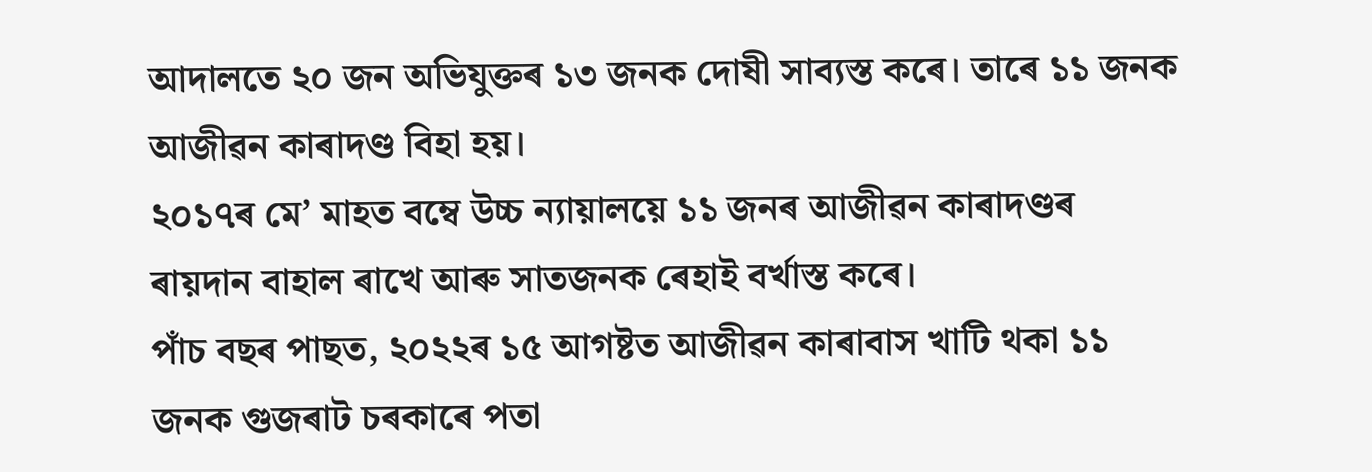আদালতে ২০ জন অভিযুক্তৰ ১৩ জনক দোষী সাব্যস্ত কৰে। তাৰে ১১ জনক আজীৱন কাৰাদণ্ড বিহা হয়।
২০১৭ৰ মে’ মাহত বম্বে উচ্চ ন্যায়ালয়ে ১১ জনৰ আজীৱন কাৰাদণ্ডৰ ৰায়দান বাহাল ৰাখে আৰু সাতজনক ৰেহাই বৰ্খাস্ত কৰে।
পাঁচ বছৰ পাছত, ২০২২ৰ ১৫ আগষ্টত আজীৱন কাৰাবাস খাটি থকা ১১ জনক গুজৰাট চৰকাৰে পতা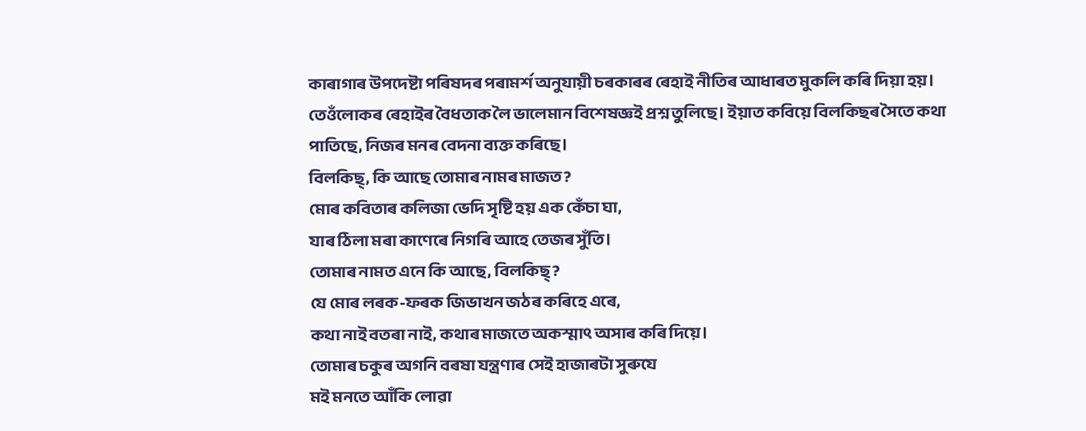কাৰাগাৰ উপদেষ্টা পৰিষদৰ পৰামৰ্শ অনুযায়ী চৰকাৰৰ ৰেহাই নীতিৰ আধাৰত মুকলি কৰি দিয়া হয়।
তেওঁলোকৰ ৰেহাইৰ বৈধতাক লৈ ভালেমান বিশেষজ্ঞই প্ৰশ্ন তুলিছে। ইয়াত কবিয়ে বিলকিছৰ সৈতে কথা পাতিছে, নিজৰ মনৰ বেদনা ব্যক্ত কৰিছে।
বিলকিছ্, কি আছে তোমাৰ নামৰ মাজত?
মোৰ কবিতাৰ কলিজা ভেদি সৃষ্টি হয় এক কেঁচা ঘা,
যাৰ ঠিলা মৰা কাণেৰে নিগৰি আহে তেজৰ সুঁতি।
তোমাৰ নামত এনে কি আছে, বিলকিছ্?
যে মোৰ লৰক-ফৰক জিভাখন জঠৰ কৰিহে এৰে,
কথা নাই বতৰা নাই, কথাৰ মাজতে অকস্মাৎ অসাৰ কৰি দিয়ে।
তোমাৰ চকুৰ অগনি বৰষা যন্ত্ৰণাৰ সেই হাজাৰটা সুৰুযে
মই মনতে আঁকি লোৱা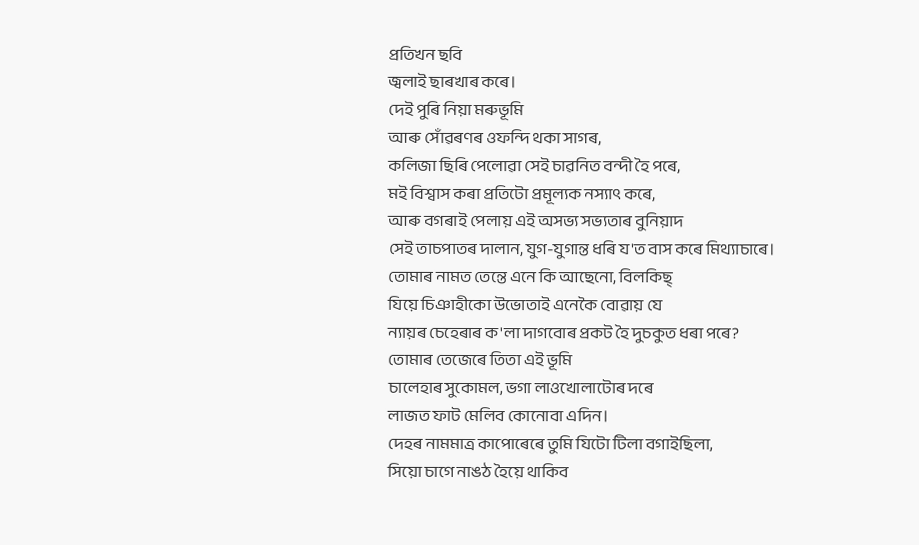প্ৰতিখন ছবি
জ্বলাই ছাৰখাৰ কৰে।
দেই পুৰি নিয়া মৰুভূমি
আৰু সোঁৱৰণৰ ওফন্দি থকা সাগৰ,
কলিজা ছিৰি পেলোৱা সেই চাৱনিত বন্দী হৈ পৰে,
মই বিশ্বাস কৰা প্ৰতিটো প্ৰমূল্যক নস্যাৎ কৰে,
আৰু বগৰাই পেলায় এই অসভ্য সভ্যতাৰ বুনিয়াদ
সেই তাচপাতৰ দালান, যুগ-যুগান্ত ধৰি য'ত বাস কৰে মিথ্যাচাৰে।
তোমাৰ নামত তেন্তে এনে কি আছেনো, বিলকিছ্
যিয়ে চিঞাহীকো উভোতাই এনেকৈ বোৱায় যে
ন্যায়ৰ চেহেৰাৰ ক'লা দাগবোৰ প্ৰকট হৈ দুচকুত ধৰা পৰে?
তোমাৰ তেজেৰে তিতা এই ভূমি
চালেহাৰ সুকোমল, ভগা লাওখোলাটোৰ দৰে
লাজত ফাট মেলিব কোনোবা এদিন।
দেহৰ নামমাত্ৰ কাপোৰেৰে তুমি যিটো টিলা বগাইছিলা,
সিয়ো চাগে নাঙঠ হৈয়ে থাকিব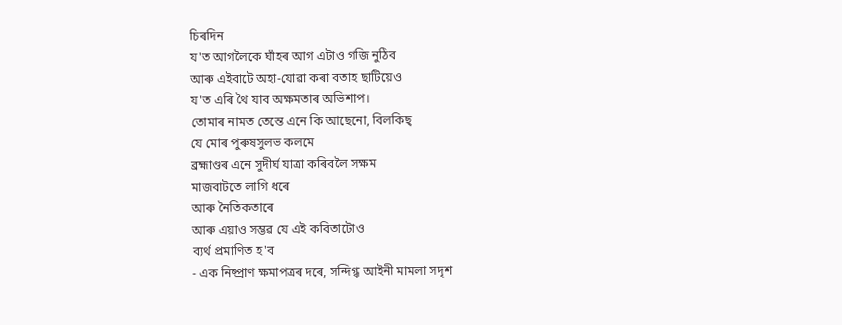চিৰদিন
য'ত আগলৈকে ঘাঁহৰ আগ এটাও গজি নুঠিব
আৰু এইবাটে অহা-যোৱা কৰা বতাহ ছাটিয়েও
য'ত এৰি থৈ যাব অক্ষমতাৰ অভিশাপ।
তোমাৰ নামত তেন্তে এনে কি আছেনো, বিলকিছ্
যে মোৰ পুৰুষসুলভ কলমে
ব্ৰহ্মাণ্ডৰ এনে সুদীৰ্ঘ যাত্ৰা কৰিবলৈ সক্ষম
মাজবাটতে লাগি ধৰে
আৰু নৈতিকতাৰে
আৰু এয়াও সম্ভৱ যে এই কবিতাটোও
ব্যৰ্থ প্ৰমাণিত হ'ব
- এক নিষ্প্ৰাণ ক্ষমাপত্ৰৰ দৰে, সন্দিগ্ধ আইনী মামলা সদৃশ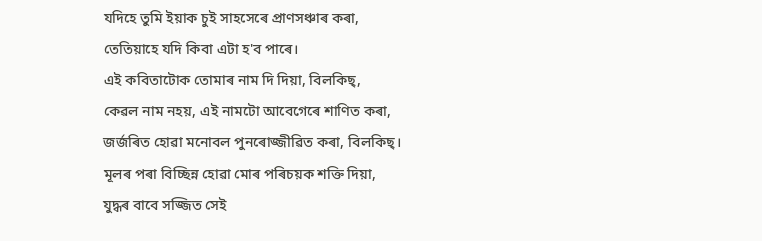যদিহে তুমি ইয়াক চুই সাহসেৰে প্ৰাণসঞ্চাৰ কৰা,
তেতিয়াহে যদি কিবা এটা হ'ব পাৰে।
এই কবিতাটোক তোমাৰ নাম দি দিয়া, বিলকিছ্,
কেৱল নাম নহয়, এই নামটো আবেগেৰে শাণিত কৰা,
জৰ্জৰিত হোৱা মনোবল পুনৰোজ্জীৱিত কৰা, বিলকিছ্।
মূলৰ পৰা বিচ্ছিন্ন হোৱা মোৰ পৰিচয়ক শক্তি দিয়া,
যুদ্ধৰ বাবে সজ্জিত সেই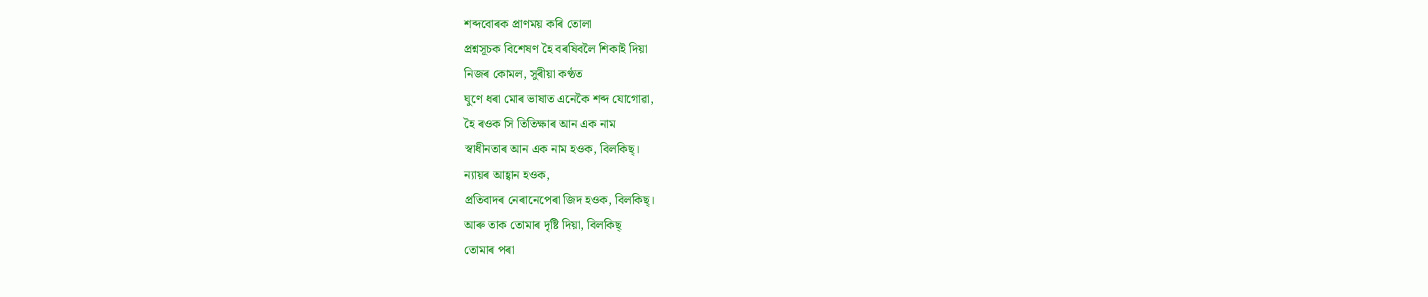শব্দবোৰক প্ৰাণময় কৰি তোলা
প্ৰশ্নসূচক বিশেষণ হৈ বৰষিবলৈ শিকাই দিয়া
নিজৰ কোমল, সুৰীয়া কণ্ঠত
ঘুণে ধৰা মোৰ ভাষাত এনেকৈ শব্দ যোগোৱা,
হৈ ৰওক সি তিতিক্ষাৰ আন এক নাম
স্বাধীনতাৰ আন এক নাম হওক, বিলকিছ্।
ন্যায়ৰ আহ্বান হওক,
প্ৰতিবাদৰ নেৰানেপেৰা জিদ হওক, বিলকিছ্।
আৰু তাক তোমাৰ দৃষ্টি দিয়া, বিলকিছ্
তোমাৰ পৰা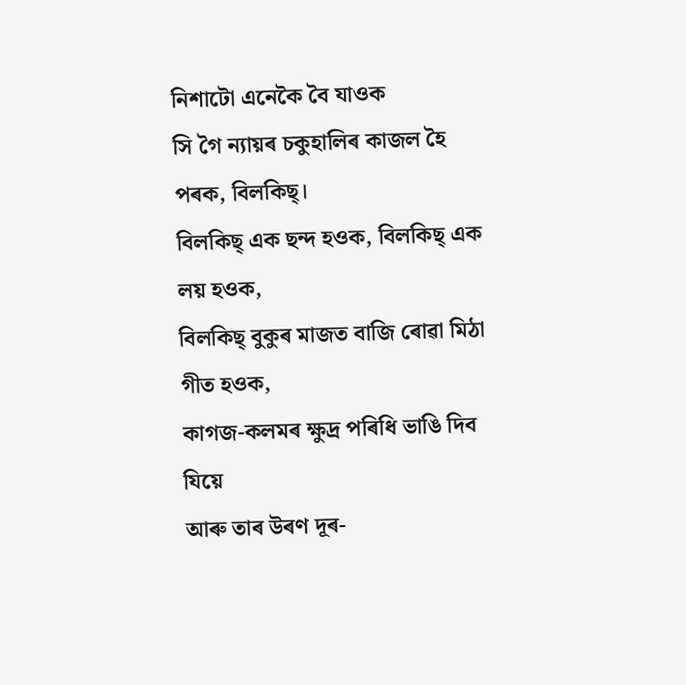নিশাটো এনেকৈ বৈ যাওক
সি গৈ ন্যায়ৰ চকুহালিৰ কাজল হৈ পৰক, বিলকিছ্।
বিলকিছ্ এক ছন্দ হওক, বিলকিছ্ এক লয় হওক,
বিলকিছ্ বুকুৰ মাজত বাজি ৰোৱা মিঠা গীত হওক,
কাগজ-কলমৰ ক্ষুদ্ৰ পৰিধি ভাঙি দিব যিয়ে
আৰু তাৰ উৰণ দূৰ-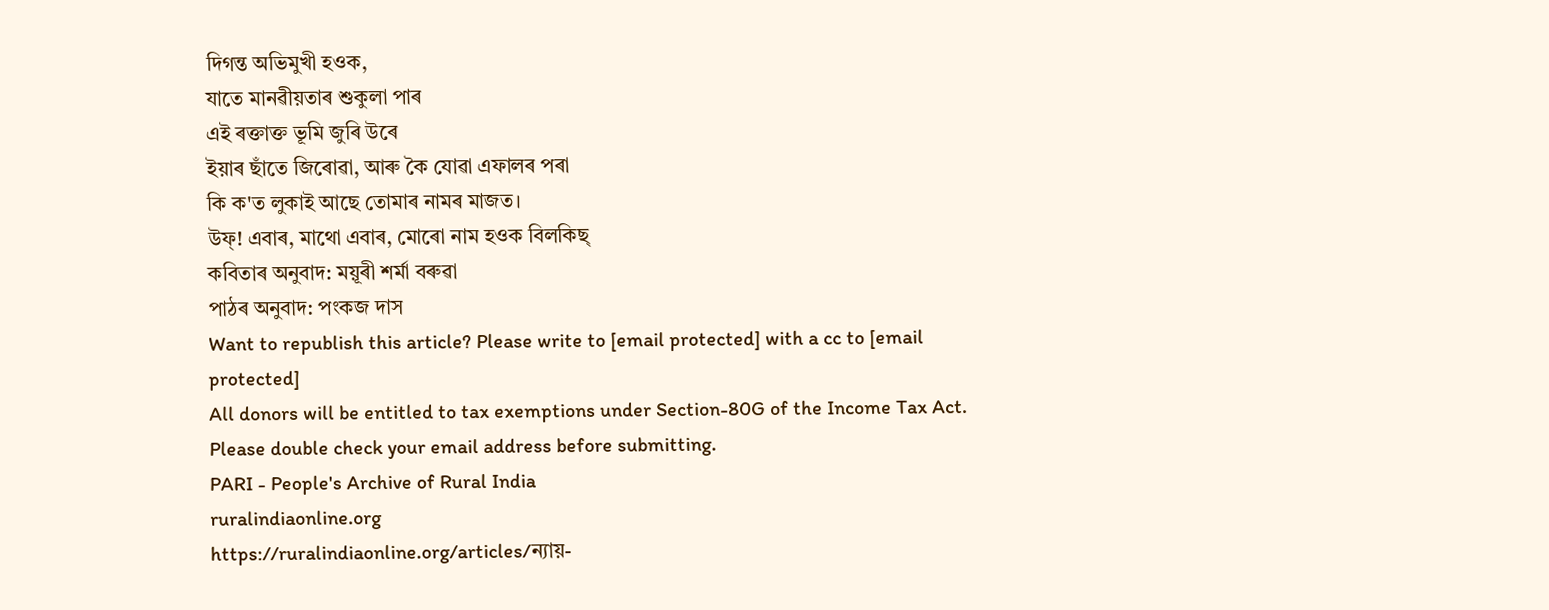দিগন্ত অভিমুখী হওক,
যাতে মানৱীয়তাৰ শুকুলা পাৰ
এই ৰক্তাক্ত ভূমি জুৰি উৰে
ইয়াৰ ছাঁতে জিৰোৱা, আৰু কৈ যোৱা এফালৰ পৰা
কি ক'ত লুকাই আছে তোমাৰ নামৰ মাজত।
উফ্! এবাৰ, মাথো এবাৰ, মোৰো নাম হওক বিলকিছ্
কবিতাৰ অনুবাদ: ময়ূৰী শৰ্মা বৰুৱা
পাঠৰ অনুবাদ: পংকজ দাস
Want to republish this article? Please write to [email protected] with a cc to [email protected]
All donors will be entitled to tax exemptions under Section-80G of the Income Tax Act. Please double check your email address before submitting.
PARI - People's Archive of Rural India
ruralindiaonline.org
https://ruralindiaonline.org/articles/ন্যায়-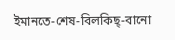ইমানতে-শেষ-বিলকিছ্-বানো